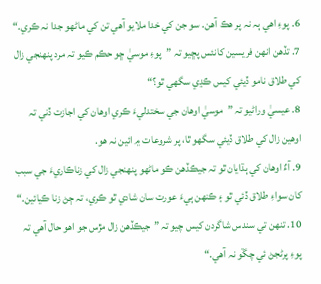6. پوءِ اھي ٻہ نہ پر ھڪ آھن. سو جن کي خدا ملايو آھي تن کي ماڻھو جدا نہ ڪري.“
7. تڏھن انھن فريسين کانئس پڇيو تہ ”پوءِ موسيٰ ڇو حڪم ڪيو تہ مرد پنھنجي زال کي طلاق نامو ڏيئي کيس ڪڍي سگھي ٿو؟“
8. عيسيٰ وراڻيو تہ ”موسيٰ اوھان جي سختدليءَ ڪري اوھان کي اجازت ڏني تہ اوھين زال کي طلاق ڏيئي سگھو ٿا، پر شروعات ۾ ائين نہ ھو.
9. آءٌ اوھان کي ٻڌايان ٿو تہ جيڪڏھن ڪو ماڻھو پنھنجي زال کي زناڪاريءَ جي سبب کان سواءِ طلاق ڏئي ٿو ۽ ڪنھن ٻيءَ عورت سان شادي ٿو ڪري، تہ ڄڻ زنا ڪيائين.“
10. تنھن تي سندس شاگردن کيس چيو تہ ”جيڪڏھن زال مڙس جو اھو حال آھي تہ پوءِ پرڻجڻ ئي چڱو نہ آھي.“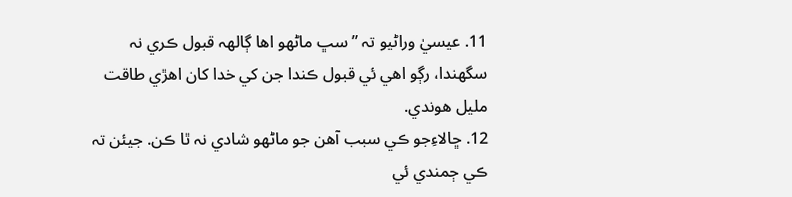11. عيسيٰ وراڻيو تہ ”سڀ ماڻھو اھا ڳالھہ قبول ڪري نہ سگھندا، رڳو اھي ئي قبول ڪندا جن کي خدا کان اھڙي طاقت مليل ھوندي.
12. ڇالاءِجو ڪي سبب آھن جو ماڻھو شادي نہ ٿا ڪن. جيئن تہ ڪي ڄمندي ئي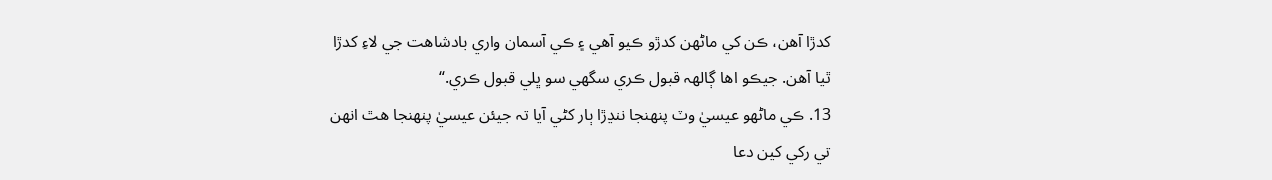کدڙا آھن، ڪن کي ماڻھن کدڙو ڪيو آھي ۽ ڪي آسمان واري بادشاھت جي لاءِ کدڙا ٿيا آھن. جيڪو اھا ڳالھہ قبول ڪري سگھي سو ڀلي قبول ڪري.“
13. ڪي ماڻھو عيسيٰ وٽ پنھنجا ننڍڙا ٻار کڻي آيا تہ جيئن عيسيٰ پنھنجا ھٿ انھن تي رکي کين دعا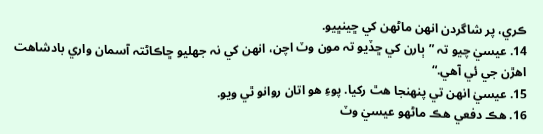ڪري، پر شاگردن انھن ماڻھن کي ڇينڀيو.
14. عيسيٰ چيو تہ ”ٻارن کي ڇڏيو تہ مون وٽ اچن، انھن کي نہ جھليو ڇاڪاڻتہ آسمان واري بادشاھت اھڙن جي ئي آھي.“
15. عيسيٰ انھن تي پنھنجا ھٿ رکيا. پوءِ ھو اتان روانو ٿي ويو.
16. ھڪ دفعي ھڪ ماڻھو عيسيٰ وٽ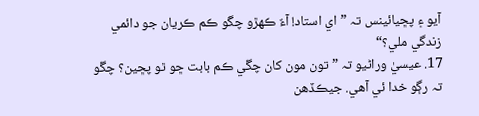آيو ۽ پڇيائينس تہ ”اي استاد! آءٌ ڪھڙو چڱو ڪم ڪريان جو دائمي زندگي ملي؟“
17. عيسيٰ وراڻيو تہ ”تون مون کان چڱي ڪم بابت ڇو ٿو پڇين؟ چڱو تہ رڳو خدا ئي آھي. جيڪڏھن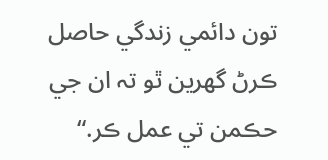تون دائمي زندگي حاصل ڪرڻ گھرين ٿو تہ ان جي حڪمن تي عمل ڪر.“